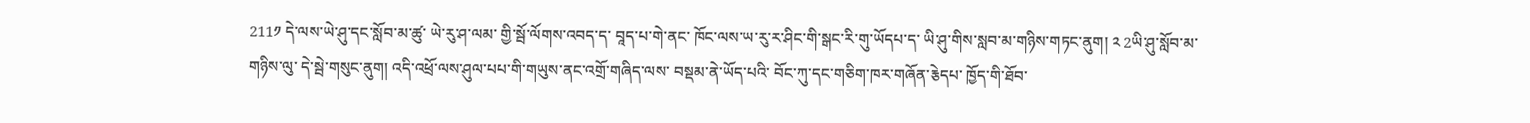211༡ དེ་ལས་ཡེ་ཤུ་དང་སློབ་མ་ཚུ་ ཡེ་རུ་ཤ་ལམ་ གྱི་སྦོ་ལོགས་འབད་ད་ བཱད་པ་གེ་ནང་ ཁོང་ལས་ཡ་རུ་ར་ཤིང་གི་སྒང་རི་གུ་ཡོདཔ་ད་ ཡི་ཤུ་གིས་སླབ་མ་གཉིས་གཏང་ནུག། ༢ 2ཡི་ཤུ་སློབ་མ་གཉིས་ལུ་ དེ་སྦེ་གསུང་ནུག། འདི་འཕྲོ་ལས་ཤུལ་པཔ་གི་གཡུས་ནང་འགྲོ་གཞིད་ལས་ བསྡམ་ནེ་ཡོད་པའི་ བོང་ཀུ་དང་གཅིག་ཁར་གཞོན་རྕེདཔ་ ཁྱོད་གི་ཐོབ་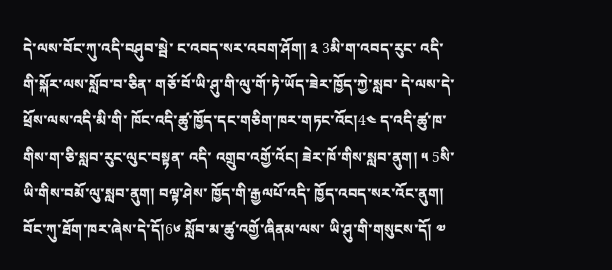དེ་ལས་བོང་ཀུ་འདི་བཤུབ་སྦེ་ ང་འབད་སར་འབག་ཤོག། ༣ 3མི་ག་འབད་རུང་ འདི་གི་སྐོར་ལས་སློབ་བ་ཅིན་ གཅོ་བོ་ཡི་ཤུ་གི་ལུ་གོ་ཏེ་ཡོད་ཟེར་ཁྱོད་ཀྱེ་སླབ་ དེ་ལས་དེ་ཕྲོས་ལས་འདི་མི་གི་ ཁོང་འདི་ཚུ་ཁྱོད་དང་གཅིག་ཁར་གཏང་འོང།4༤ ད་འདི་ཚུ་ཁ་གིས་ག་ཅི་སླབ་རུང་ལུང་བསྟན་ འདི་ འགྲུབ་འགྱོ་འོང། ཟེར་ཁོ་གིས་སླབ་ནུག། ༥ 5སི་ཡི་གིས་བམོ་ལུ་སླབ་ནུག། བལྟ་ཤེས་ ཁྱོད་གི་རྒྱལཔོ་འདི་ ཁྱོད་འབད་སར་འོང་ནུག། བོང་ཀུ་ཐོག་ཁར་ཞེས་དེ་དོ།6༦ སློབ་མ་ཚུ་འགྱོ་ཞིནམ་ལས་ ཡི་ཤུ་གི་གསུངས་དོ། ༧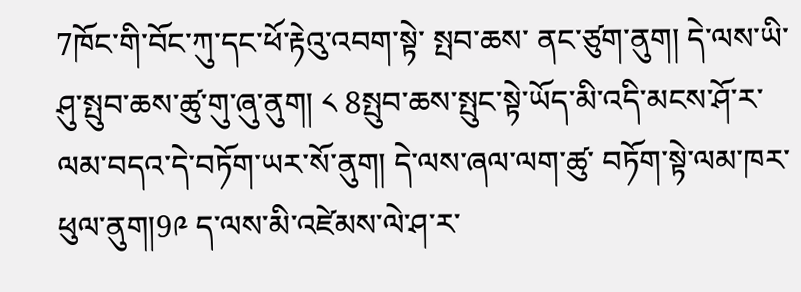7ཁོང་གི་བོང་ཀུ་དང་ཕོ་རྟེའུ་འབག་སྟེ་ སྤབ་ཆས་ ནང་ཙུག་ནུག། དེ་ལས་ཡི་ཤུ་སྤུབ་ཆས་ཚུ་གུ་ཞུ་ནུག། ༨ 8སྤུབ་ཆས་སྤུང་སྟེ་ཡོད་མི་འདི་མངས་ཤོ་ར་ ལམ་བདའ་དེ་བཏོག་ཡར་སོ་ནུག། དེ་ལས་ཞལ་ལག་ཚུ་ བཏོག་སྟེ་ལམ་ཁར་ཕུལ་ནུག།9༩ ད་ལས་མི་འཛེམས་ལེ་ཤ་ར་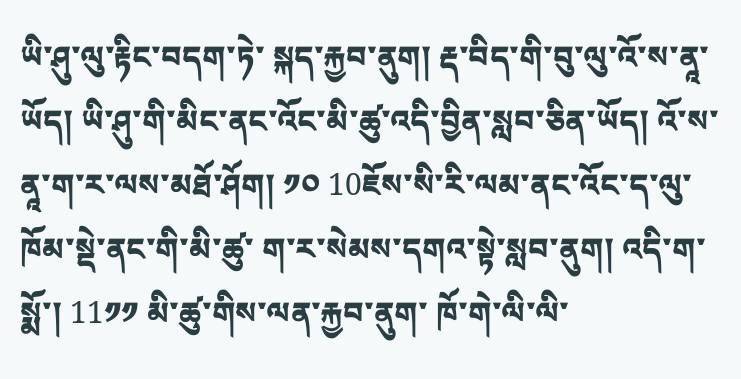ཡི་ཤུ་ལུ་རྟིང་བདག་ཏེ་ སྐད་རྐྱབ་ནུག། རྡ་བིད་གི་བུ་ལུ་འོ་ས་ནཱ་ཡོད། ཡི་ཤུ་གི་མིང་ནང་འོང་མི་ཚུ་འདི་བྱིན་སླབ་ཅིན་ཡོད། འོ་ས་ནཱ་ག་ར་ལས་མཐོ་ཤོག། ༡༠ 10ཇོས་སི་རི་ལམ་ནང་འོང་ད་ལུ་ཁོམ་སྡེ་ནང་གི་མི་ཚུ་ ག་ར་སེམས་དགའ་སྟེ་སླབ་ནུག། འདི་ག་སྨོ་། 11༡༡ མི་ཚུ་གིས་ལན་རྐྱབ་ནུག་ ཁོ་གེ་ལི་ལི་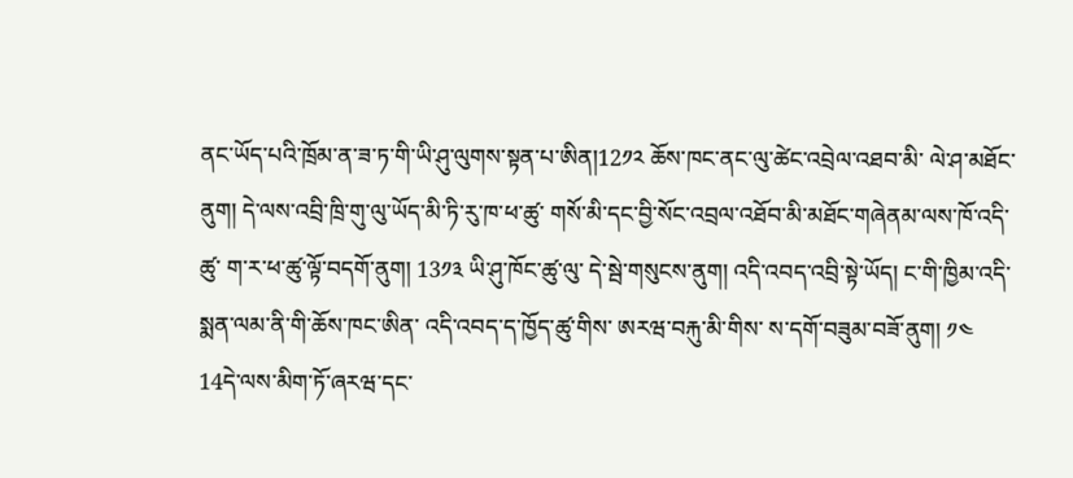ནང་ཡོད་པའི་ཁྲོམ་ན་ཟ་ཏ་གི་ཡི་ཤུ་ལུགས་སྟན་པ་ཨིན།12༡༢ ཆོས་ཁང་ནང་ལུ་ཚེང་འབྲེལ་འཐབ་མི་ ལེ་ཤ་མཐོང་ནུག། དེ་ལས་འབྲི་ཁྲི་གུ་ལུ་ཡོད་མི་ཏི་རུ་ཁ་ཕ་ཚུ་ གསོ་མི་དང་བྱི་སོང་འབྲལ་འཐོབ་མི་མཐོང་གཞེནམ་ལས་ཁོ་འདི་ཚུ་ ག་ར་ཕ་ཚུ་ལྟོ་བདགོ་ནུག། 13༡༣ ཡི་ཤུ་ཁོང་ཚུ་ལུ་ དེ་སྦེ་གསུངས་ནུག། འདི་འབད་འབྲི་སྟེ་ཡོད། ང་གི་ཁྱིམ་འདི་སྨན་ལམ་ནི་གི་ཆོས་ཁང་ཨིན་ འདི་འབད་ད་ཁྱོད་ཚུ་གིས་ ཨརཝ་བརྐུ་མི་གིས་ ས་དགོ་བཟུམ་བཟོ་ནུག། ༡༤ 14དེ་ལས་མིག་ཏོ་ཞརཝ་དང་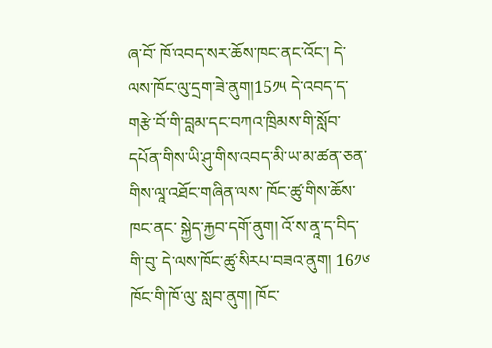ཞ་བོ་ ཁོ་འབད་སར་ཆོས་ཁང་ནང་འོང་། དེ་ལས་ཁོང་ལུ་དྲག་ཟེ་ནུག།15༡༥ དེ་འབད་ད་གརྩེ་བོ་གི་བླམ་དང་བཀའ་ཁྲིམས་གི་སློབ་དཔོན་གིས་ཡི་ཤུ་གིས་འབད་མི་ཡ་མ་ཚན་ཅན་གིས་ལཱ་འཐོང་གཞིན་ལས་ ཁོང་ཚུ་གིས་ཆོས་ཁང་ནང་ སྐྱེད་རྐྱབ་དགོ་ནུག། འོ་ས་ནཱ་ད་བིད་གི་བུ་ དེ་ལས་ཁོང་ཚུ་སིརཔ་བཟའ་ནུག། 16༡༦ ཁོང་གི་ཁོ་ལུ་ སླབ་ནུག། ཁོང་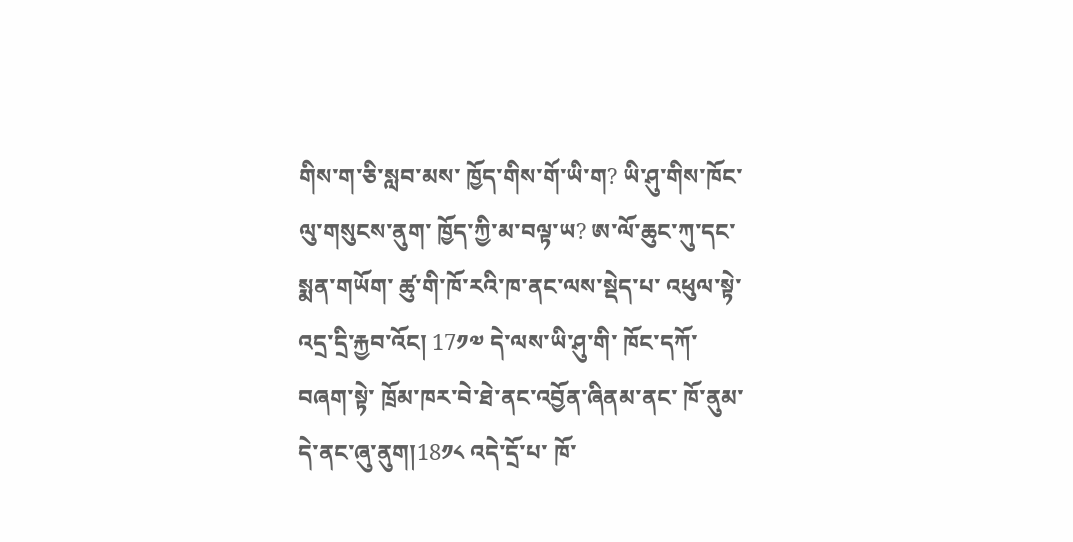གིས་ག་ཅི་སླབ་མས་ ཁྱོད་གིས་གོ་ཡི་ག? ཡི་ཤུ་གིས་ཁོང་ལུ་གསུངས་ནུག་ ཁྱོད་ཀྱི་མ་བལྟ་ཡ? ཨ་ལོ་ཆུང་ཀུ་དང་སྨན་གཡོག་ ཚུ་གི་ཁོ་རའི་ཁ་ནང་ལས་སྡེད་པ་ འཕུལ་སྟེ་འདྲ་དྲི་རྐྱབ་འོང། 17༡༧ དེ་ལས་ཡི་ཤུ་གི་ ཁོང་དཀོ་བཞག་སྟེ་ ཁྲོམ་ཁར་བེ་ཐེ་ནང་འབྱོན་ཞིནམ་ནང་ ཁོ་ནུམ་དེ་ནང་ཞུ་ནུག།18༡༨ འདེ་དྲོ་པ་ ཁོ་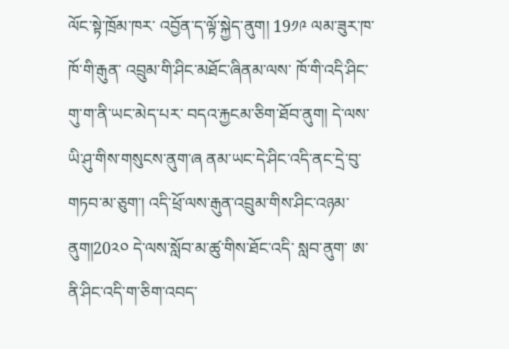ལོང་སྟེ་ཁྲོམ་ཁར་ འབྱོན་ད་ལྟོ་སྐྱེད་ནུག། 19༡༩ ལམ་ཟུར་ཁ་ ཁོ་གི་རྒུན་ འབྲུམ་གི་ཤིང་མཐོང་ཞིནམ་ལས་ ཁོ་གི་འདི་ཤིང་གུ་ག་ནི་ཡང་མེད་པར་ བདའ་རྐྱངམ་ཅིག་ཐོབ་ནུག། དེ་ལས་ཡི་ཤུ་གིས་གསུངས་ནུག་ཞ ནམ་ཡང་དེ་ཤིང་འདི་ནང་དྲེ་བུ་གཏབ་མ་ཅུག་། འདི་ཕྲོ་ལས་རྒུན་འབྲུམ་གིས་ཤིང་འཉམ་ནུག།20༢༠ དེ་ལས་སློབ་མ་ཚུ་གིས་ཐོང་འདི་ སླབ་ནུག་ ཨ་ནི་ཤིང་འདི་ག་ཅིག་འབད་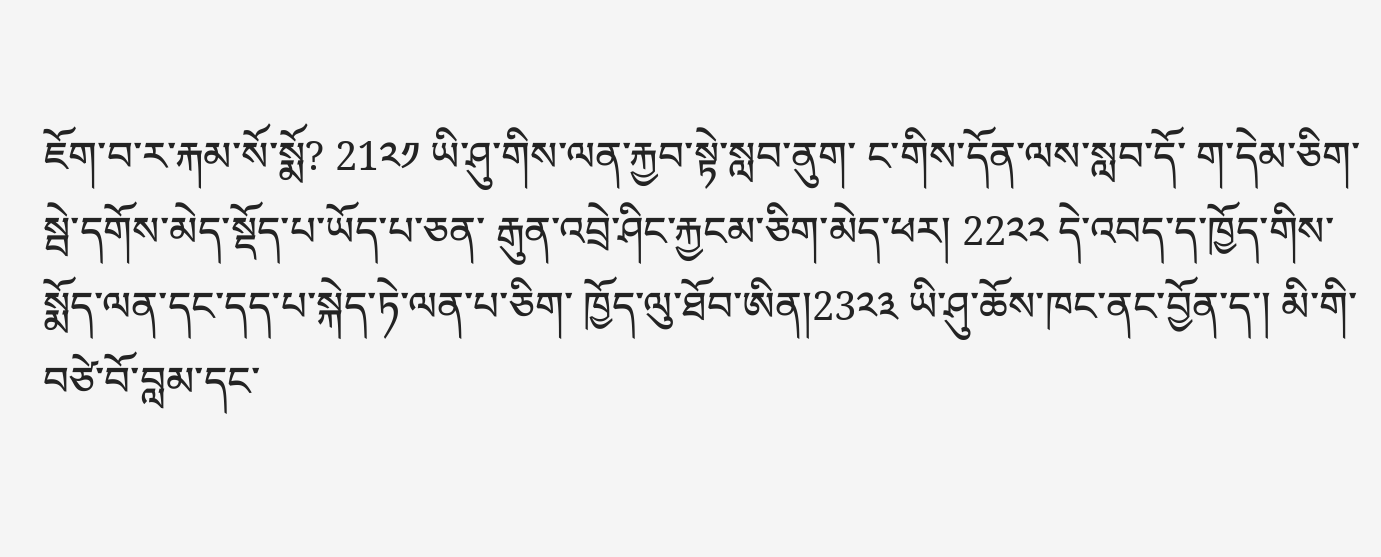ཇོག་བ་ར་རྐམ་སོ་སྨོ? 21༢༡ ཡི་ཤུ་གིས་ལན་རྐྱབ་སྟེ་སླབ་ནུག་ ང་གིས་དོན་ལས་སླབ་དོ་ ག་དེམ་ཅིག་སྦེ་དགོས་མེད་སྡོད་པ་ཡོད་པ་ཅན་ རྒུན་འབྲེ་ཤིང་རྐྱངམ་ཅིག་མེད་ཕར། 22༢༢ དེ་འབད་ད་ཁྱོད་གིས་སྨོད་ལན་དང་དད་པ་སྐེད་ཏེ་ལན་པ་ཅིག་ ཁྱོད་ལུ་ཐོབ་ཨིན།23༢༣ ཡི་ཤུ་ཆོས་ཁང་ནང་བྱོན་ད་། མི་གི་བཙེ་བོ་བླམ་དང་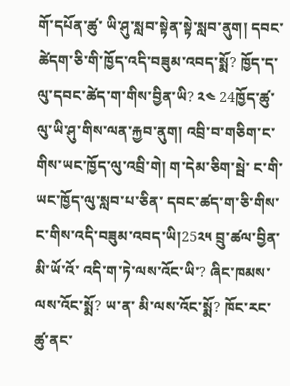གོ་དཔོན་ཚུ་ ཡི་ཤུ་སླབ་སྟེན་སྟེ་སླབ་ནུག། དབང་ཚེདག་ཅི་གི་ཁྱོད་འདི་བཟུམ་འབད་སྨོ? ཁྱོད་ད་ལུ་དབང་ཚེད་ག་གིས་བྱིན་ཡི? ༢༤ 24ཁྱོད་ཚུ་ལུ་ཡི་ཤུ་གིས་ལན་རྐྱབ་ནུག། འབྲི་བ་གཅིག་ང་གིས་ཡང་ཁྱོད་ལུ་འབྲི་གེ། ག་དེམ་ཅིག་སྦེ་ ང་གི་ཡང་ཁྱོད་ལུ་སླབ་པ་ཅིན་ དབང་ཚད་ག་ཅི་གིས་ ང་གིས་འདི་བཟུམ་འབད་ཡི།25༢༥ བྲུ་ཚལ་བྱིན་མི་ཡོ་འོ་ འདི་ག་ཏེ་ལས་འོང་ཡི་? ཞིང་ཁམས་ལས་འོང་སྨོ? ཡ་ན་ མི་ལས་འོང་སྨོ? ཁོང་རང་ཚུ་ནང་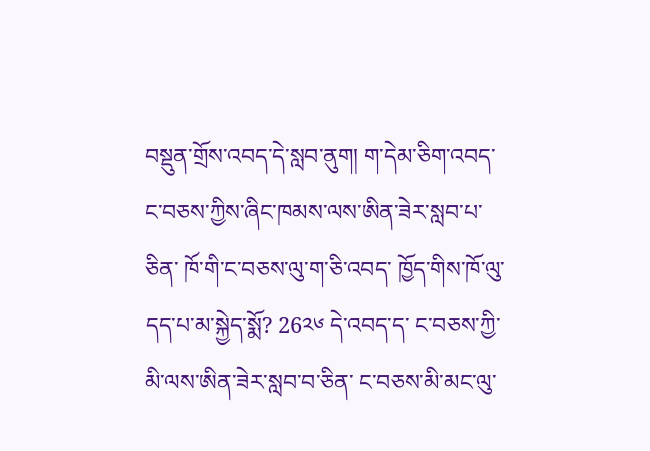བསྡུན་གྲོས་འབད་དེ་སླབ་ནུག། ག་དེམ་ཅིག་འབད་ ང་བཅས་ཀྱིས་ཞིང་ཁམས་ལས་ཨིན་ཟེར་སླབ་པ་ཅིན་ ཁོ་གི་ང་བཅས་ལུ་ག་ཅི་འབད་ ཁྱོད་གིས་ཁོ་ལུ་དད་པ་མ་སྐྱེད་སྨོ? 26༢༦ དེ་འབད་ད་ ང་བཅས་ཀྱི་མི་ལས་ཨིན་ཟེར་སླབ་བ་ཅིན་ ང་བཅས་མི་མང་ལུ་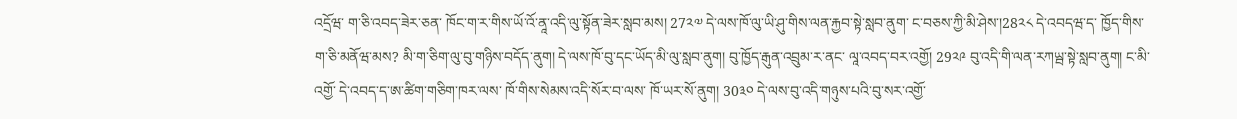འདྲོཝ་ ག་ཅི་འབད་ཟེར་ཅན་ ཁོང་ག་ར་གིས་ཡོ་འོ་ནཱ་འདི་ལུ་སྟོན་ཟེར་སླབ་མས། 27༢༧ དེ་ལས་ཁོ་ལུ་ཡི་ཤུ་གིས་ལན་རྐྱབ་སྟེ་སླབ་ནུག་ ང་བཅས་ཀྱི་མི་ཤེས་།28༢༨ དེ་འབདཝ་ད་ ཁྱོད་གིས་ག་ཅི་མནོཝ་མས? མི་ག་ཅིག་ལུ་བུ་གཉིས་བདོད་ནུག། དེ་ལས་ཁོ་བུ་དང་ཡོད་མི་ལུ་སླབ་ནུག། བུ་ཁྱོད་རྒུན་འབྲུམ་ར་ནང་ ལཱ་འབད་བར་འགྱོ། 29༢༩ བུ་འདི་གི་ལན་རཀཡྦ་སྟེ་སླབ་ནུག། ང་མི་འགྱོ་ དེ་འབད་ད་ཨ་ཚིག་གཅིག་ཁར་ལས་ ཁོ་གིས་སེམས་འདི་སོར་བ་ལས་ ཁོ་ཡར་སོ་ནུག། 30༣༠ དེ་ལས་བུ་འདི་གཉུས་པའི་བུ་སར་འགྱོ་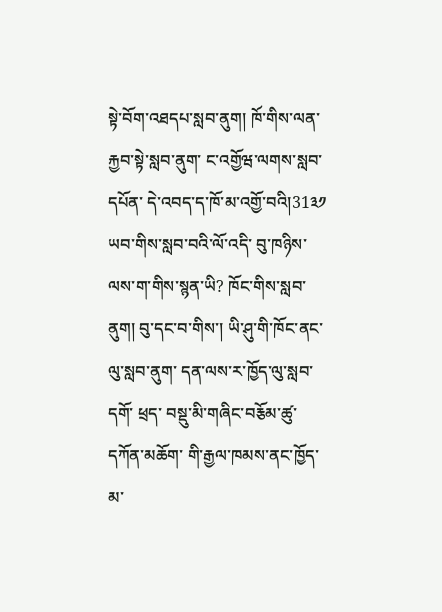སྟེ་བོག་འཐདཔ་སླབ་ནུག། ཁོ་གིས་ལན་རྐྱབ་སྟེ་སླབ་ནུག་ ང་འགྱོཝ་ལགས་སླབ་དཔོན་ དེ་འབད་ད་ཁོ་མ་འགྱོ་བའི།31༣༡ ཡབ་གིས་སླབ་བའི་ལོ་འདི་ བུ་ཁཉིས་ལས་ག་གིས་སྙན་ཡི? ཁོང་གིས་སླབ་ནུག། བུ་དང་བ་གིས་། ཡི་ཤུ་གི་ཁོང་ནང་ལུ་སླབ་ནུག་ དན་ལས་ར་ཁྱོད་ལུ་སླབ་དགོ་ ཕྲད་ བསྡུ་མི་གཞིང་བརྕོམ་ཚུ་ དཀོན་མཆོག་ གི་རྒྱལ་ཁམས་ནང་ཁྱོད་མ་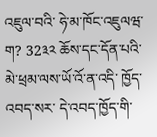འཇུལ་བའི་ ཧེ་མ་ཁོང་འཇུལཝ་ག? 32༣༢ ཆོས་དང་དོན་པའི་མེ་ཕྲམ་ལས་ཡོ་འོ་ན་འདི་ ཁྱོད་འབད་སར་ དེ་འབད་ཁྱོད་གི་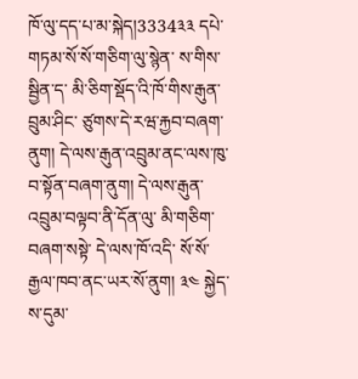ཁོ་ལུ་དད་པ་མ་སྐེད།3334༣༣ དཔེ་གཏམ་སོ་སོ་གཅིག་ལུ་སྙེན་ ས་གིས་སྦྱིན་ད་ མི་ཅིག་སྡོད་འི་ཁོ་གིས་རྒུན་བྲུམ་ཤིང་ ཙུགས་དེ་རཝ་རྐྱབ་བཞག་ནུག། དེ་ལས་རྒུན་འབྲུམ་ནང་ལས་ཁུ་བ་སྟོན་བཞག་ནུག། དེ་ལས་རྒུན་འབྲུམ་བལྟབ་ནི་དོན་ལུ་ མི་གཅིག་བཞག་སསྟེ་ དེ་ལས་ཁོ་འདི་ སོ་སོ་རྒྱལ་ཁབ་ནང་ཡར་སོ་ནུག། ༣༤ སྐྱེད་ས་དུམ་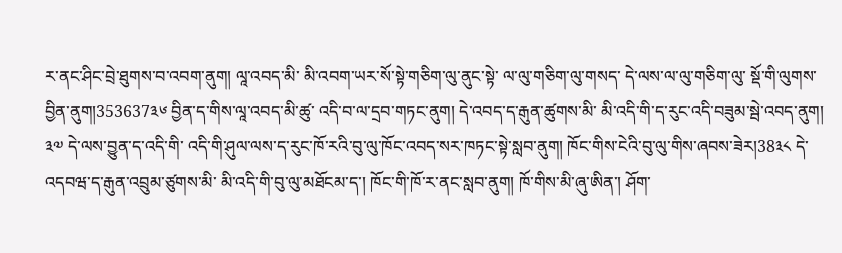ར་ནང་ཤིང་བྲེ་ཐུགས་བ་འབག་ནུག། ལཱ་འབད་མི་ མི་འབག་ཡར་སོ་སྟེ་གཅིག་ལུ་ནུང་སྟེ་ ལ་ལུ་གཅིག་ལུ་གསད་ དེ་ལས་ལ་ལུ་གཅིག་ལུ་ སྡོ་གི་ལུགས་བྱིན་ནུག།353637༣༦ བྱིན་ད་གིས་ལཱ་འབད་མི་ཚུ་ འདི་བ་ལ་དྲབ་གཏང་ནུག། དེ་འབད་ད་རྒུན་ཚུགས་མི་ མི་འདི་གི་ད་རུང་འདི་བཟུམ་སྦེ་འབད་ནུག། ༣༧ དེ་ལས་བྱུན་ད་འདི་གི་ འདི་གི་ཤུལ་ལས་ད་རུང་ཁོ་རའི་བུ་ལུ་ཁོང་འབད་སར་ཁཏང་སྟེ་སླབ་ནུག། ཁོང་གིས་ངེའི་བུ་ལུ་གིས་ཞབས་ཟེར།38༣༨ དེ་འདབཝ་ད་རྒུན་འབྲུམ་ཙུགས་མི་ མི་འདི་གི་བུ་ལུ་མཐོངམ་ད་། ཁོང་གི་ཁོ་ར་ནང་སླབ་ནུག། ཁོ་གིས་མི་ཞུ་ཨིན་། ཤོག་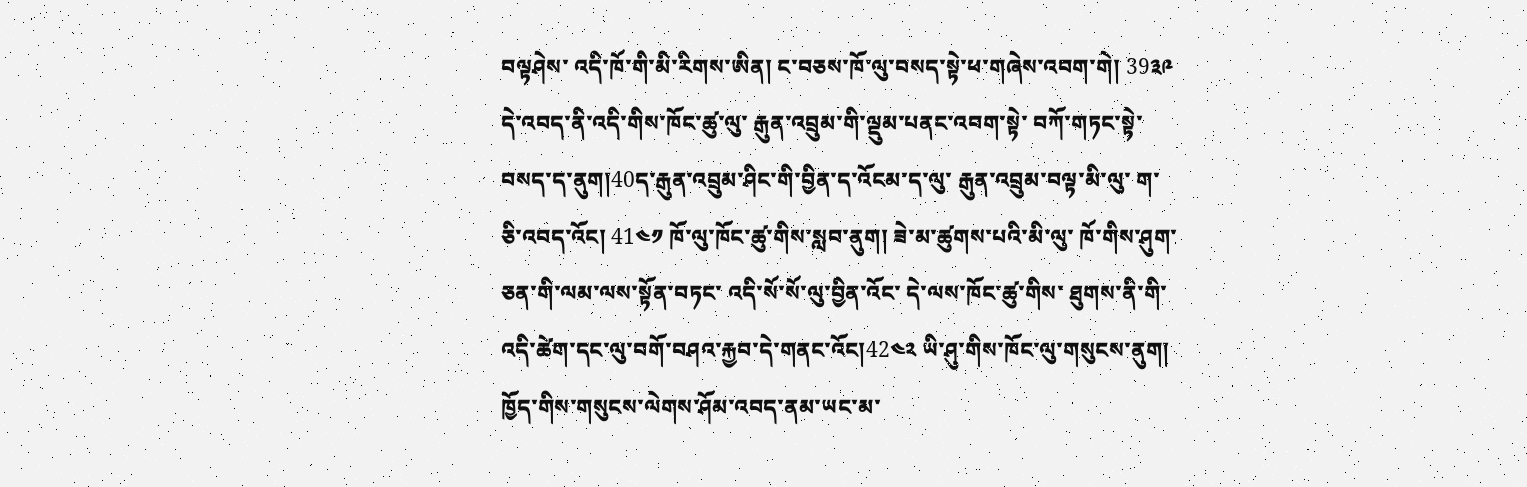བལྟཤེས་ འདི་ཁོ་གི་མི་རིགས་ཨིན། ང་བཅས་ཁོ་ལུ་བསད་སྟེ་ཕ་གཞེས་འབག་གེ། 39༣༩ དེ་འབད་ནི་འདི་གིས་ཁོང་ཚུ་ལུ་ རྒུན་འབྲུམ་གི་ལྡུམ་པནང་འབག་སྟེ་ བཀོ་གཏང་སྟེ་བསད་ད་ནུག།40ད་རྒུན་འབྲུམ་ཤིང་གི་བྱིན་ད་འོངམ་ད་ལུ་ རྒུན་འབྲུམ་བལྟ་མི་ལུ་ ག་ཅི་འབད་འོང། 41༤༡ ཁོ་ལུ་ཁོང་ཚུ་གིས་སླབ་ནུག། ཟེ་མ་ཚུགས་པའི་མི་ལུ་ ཁོ་གིས་ཤུག་ཅན་གི་ལམ་ལས་སྟོན་བཏང་ འདི་སོ་སོ་ལུ་བྱིན་འོང་ དེ་ལས་ཁོང་ཚུ་གིས་ ཐུགས་ནི་གི་འདི་ཚེག་དང་ལུ་བགོ་བཤའ་རྐྱབ་དེ་གནང་འོང།42༤༢ ཡི་ཤུ་གིས་ཁོང་ལུ་གསུངས་ནུག། ཁྱོད་གིས་གསུངས་ལེགས་ཤོམ་འབད་ནམ་ཡང་མ་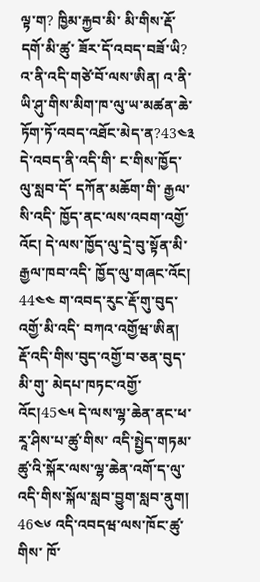ལྟ་ག? ཁྱིམ་རྐྱབ་མི་ མི་གིས་རྡོ་དགོ་མི་ཚུ་ ཟོར་དོ་འབད་བཟོ་ཡི? འ་ནི་འདི་གཙེ་བོ་ལས་ཨིན། འ་ནི་ཡི་ཤུ་གིས་མིག་ཁ་ལུ་ཡ་མཚན་ཆེ་ཏོག་ཏོ་འབད་འཐོང་མེད་ན?43༤༣ དེ་འབད་ནི་འདི་གི་ ང་གིས་ཁྱོད་ལུ་སླབ་དོ་ དཀོན་མཆོག་གི་ རྒྱལ་སི་འདི་ ཁྱོད་ནང་ལས་འབག་འགྱོ་འོང། དེ་ལས་ཁྱོད་ལུ་དྲེ་བུ་སྟོན་མི་ རྒྱལ་ཁབ་འདི་ ཁྱོད་ལུ་གཞང་འོང། 44༤༤ ག་འབད་རུང་རྡོ་གུ་བུད་འགྱོ་མི་འདི་ བཀའ་འགྱོཝ་ཨིན། རྡོ་འདི་གིས་བུད་འགྱོ་བ་ཅན་བུད་མི་གུ་ མེདཔ་ཁཏང་འགྱོ་འོང།45༤༥ དེ་ལས་ལྷ་ཆེན་ནང་ཕ་རཱ་ཤིས་པ་ཚུ་གིས་ འདི་སྤྱེད་གཏམ་ཚུ་འི་སྐོར་ལས་ལྷ་ཆེན་འགོ་ད་ལུ་ འདི་གིས་སྐོལ་སླབ་བྱུག་སླབ་ནུག། 46༤༦ འདི་འབདཝ་ལས་ཁོང་ཚུ་གིས་ ཁོ་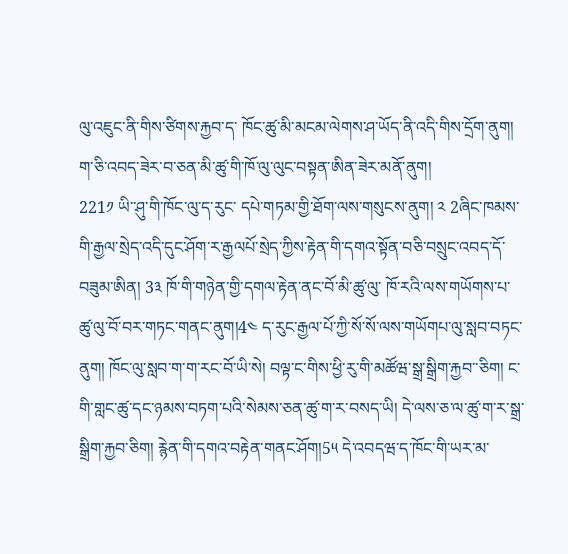ལུ་འཇུང་ནི་གིས་ཙིགས་རྐྱབ་ད་ ཁོང་ཚུ་མི་མངམ་ལེགས་ཤ་ཡོད་ནི་འདི་གིས་དྲོག་ནུག། ག་ཅི་འབད་ཟེར་བ་ཅན་མི་ཚུ་གི་ཁོ་ལུ་ལུང་བསྟན་ཨིན་ཟེར་མནོ་ནུག།
221༡ ཡི་་ཤུ་གི་ཁོང་ལུ་ད་རུང་ དཔེ་གཏམ་གྱི་ཐོག་ལས་གསུངས་ནུག། ༢ 2ཞིང་ཁམས་གི་རྒྱལ་སྲེད་འདི་དུང་ཤོག་ར་རྒྱལཔོ་སྲེད་ཀྱིས་རྟེན་གི་དགའ་སྟོན་བཅི་བསྲུང་འབད་དོ་བཟུམ་ཨིན། 3༣ ཁོ་གི་གཉེན་གྱི་དགལ་རྟེན་ནང་བོ་མི་ཚུ་ལུ་ ཁོ་རའི་ལས་གཡོགས་པ་ཚུ་ལུ་བོ་བར་གཏང་གནང་ནུག།4༤ ད་རུང་རྒྱལ་པོ་ཀྱི་སོ་སོ་ལས་གཡོགཔ་ལུ་སླབ་བཏང་ནུག། ཁོང་ལུ་སླབ་ག་ག་རང་བོ་ཡི་སེ། བལྟ་ང་གིས་ཕྱི་རུ་གི་མཚོཝ་སྒྲ་སྒྲིག་རྐྱབ་་ཅིག། ང་གི་གླང་ཚུ་དང་ཉམས་བཏག་པའི་སེམས་ཅན་ཚུ་ག་ར་བསད་ཡི། དེ་ལས་ཅ་ལ་ཚུ་ག་ར་སྒྲ་སྒྲིག་རྐྱབ་ཅིག། རྙེན་གི་དགའ་བརྟེན་གནང་ཤོག།5༥ དེ་འབདཝ་ད་ཁོང་གི་ཡར་མ་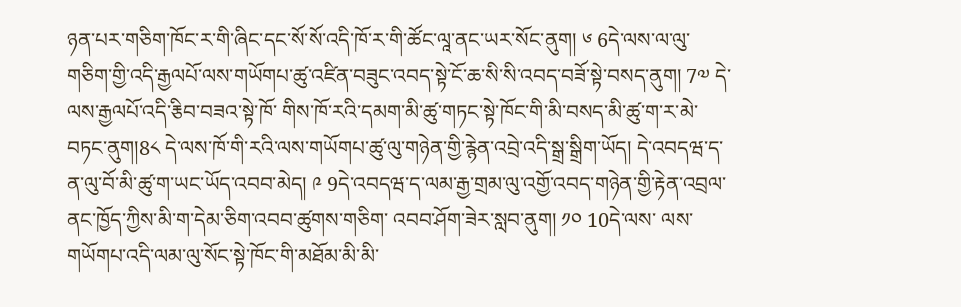ཉན་པར་གཅིག་ཁོང་ར་གི་ཞིང་དང་སོ་སོ་འདི་ཁོ་ར་གི་ཚོང་ལཱ་ནང་ཡར་སོང་ནུག། ༦ 6དེ་ལས་ལ་ལུ་གཅིག་གྱི་འདི་རྒྱལཔོ་ལས་གཡོགཔ་ཚུ་འཛིན་བཟུང་འབད་སྟེ་ངོ་ཆ་སི་སི་འབད་བཟོ་སྟེ་བསད་ནུག། 7༧ དེ་ལས་རྒྱལཔོ་འདི་རྕིབ་བཟའ་སྟེ་ཁོ་ གིས་ཁོ་རའི་དམག་མི་ཚུ་གཏང་སྟེ་ཁོང་གི་མི་བསད་མི་ཚུ་ག་ར་མེ་བཏང་ནུག།8༨ དེ་ལས་ཁོ་གི་རའི་ལས་གཡོགཔ་ཚུ་ལུ་གཉེན་གྱི་རྙེན་འབྲེ་འདི་སྒྲ་སྒྲིག་ཡོད། དེ་འབདཝ་ད་ན་ལུ་བོ་མི་ཚུ་ག་ཡང་ཡོད་འབབ་མེད། ༩ 9དེ་འབདཝ་ད་ལམ་རྒྱ་གྲམ་ལུ་འགྱོ་འབད་གཉེན་གྱི་རྟེན་འབྲལ་ནང་ཁྱོད་ཀྱིས་མི་ག་དེམ་ཅིག་འབབ་ཚུགས་གཅིག་ འབབ་ཤོག་ཟེར་སླབ་ནུག། ༡༠ 10དེ་ལས་ ལས་གཡོགཔ་འདི་ལམ་ལུ་སོང་སྟེ་ཁོང་གི་མཐོམ་མི་མི་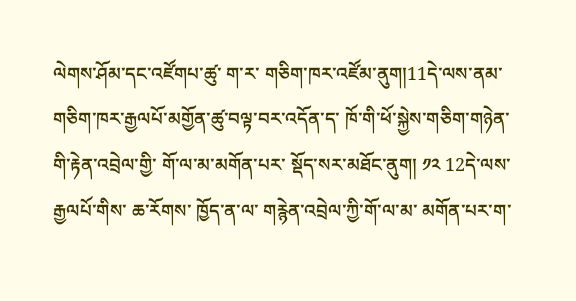ལེགས་ཤོམ་དང་འཛོགཔ་ཚུ་ ག་ར་ གཅིག་ཁར་འཛོམ་ནུག།11དེ་ལས་ནམ་གཅིག་ཁར་རྒྱལཔོ་མགྱོན་ཚུ་བལྟ་བར་འདོན་ད་ ཁོ་གི་ཕོ་སྐྱེས་གཅིག་གཉེན་གི་རྟེན་འབྲེལ་གྱི་ གོ་ལ་མ་མགོན་པར་ སྡོད་སར་མཐོང་ནུག། ༡༢ 12དེ་ལས་རྒྱལཔོ་གིས་ ཆ་རོགས་ ཁྱོད་ན་ལ་ གརྙེན་འབྲེལ་ཀྱི་གོ་ལ་མ་ མགོན་པར་ག་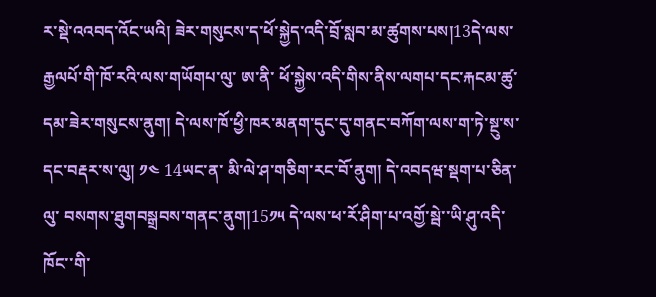ར་སྡེ་འའབད་འོང་ཡའི། ཟེར་གསུངས་ད་ཕོ་སྐྱེད་འདི་བྲོ་སླབ་མ་ཚུགས་པས།13དེ་ལས་རྒྱལཔོ་གི་ཁོ་རའི་ལས་གཡོགཔ་ལུ་ ཨ་ནི་ ཕོ་སྐྱེས་འདི་གིས་ནིས་ལགཔ་དང་རྐངམ་ཚུ་དམ་ཟེར་གསུངས་ནུག། དེ་ལས་ཁོ་ཕྱི་ཁར་མནག་དུང་དུ་གནང་བཀོག་ལས་ག་ཏེ་སྔུ་ས་དང་བརྡར་ས་ལུ། ༡༤ 14ཡང་ན་ མི་ལེ་ཤ་གཅིག་རང་བོ་ནུག། དེ་འབདཝ་སྡག་པ་ཅིན་ལུ་ བསགས་ཐུགབསྒྲབས་གནང་ནུག།15༡༥ དེ་ལས་ཕ་རོ་ཤིག་པ་འགྱོ་སྦེ་་ཡི་ཤུ་འདི་ཁོང་་གི་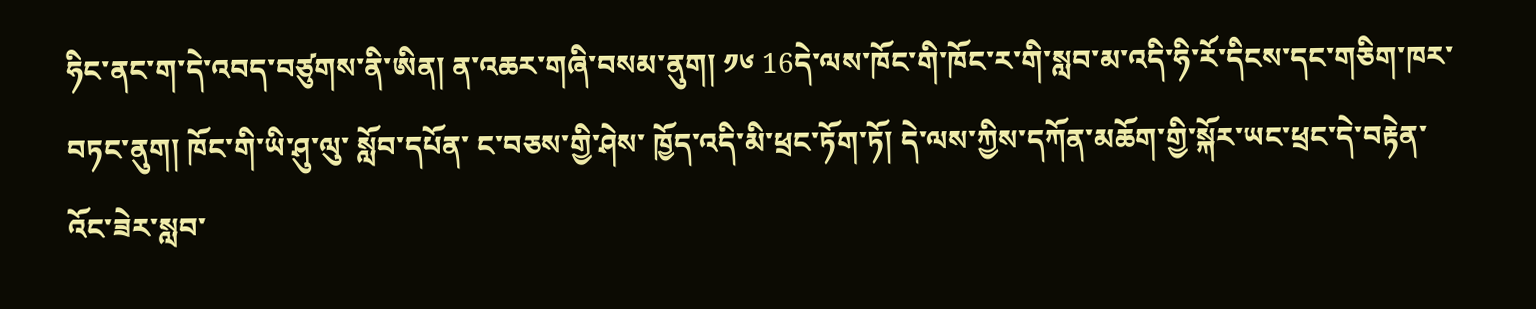ཧིང་ནང་ག་དེ་འབད་བཙུགས་ནི་ཨིན། ན་འཆར་གཞི་བསམ་ནུག། ༡༦ 16དེ་ལས་ཁོང་གི་ཁོང་ར་གི་སླབ་མ་འདི་ཧི་རོ་དིངས་དང་གཅིག་ཁར་བཏང་ནུག། ཁོང་གི་ཡི་ཤུ་ལུ་ སློབ་དཔོན་ ང་བཅས་གྱི་ཤེས་ ཁྱོད་འདི་མི་ཕྲང་ཏོག་ཏོ། དེ་ལས་ཀྱིས་དཀོན་མཆོག་གྱི་སྐོར་ཡང་ཕྲང་དེ་བརྟེན་འོང་ཟེར་སླབ་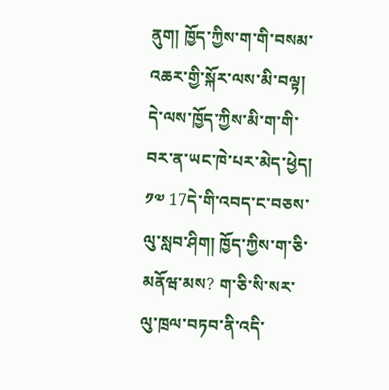ནུག། ཁྱོད་ཀྱིས་ག་གི་བསམ་འཆར་གྱི་སྐོར་ལས་མི་བལྟ། དེ་ལས་ཁྱོད་ཀྱིས་མི་ག་གི་བར་ན་ཡང་ཁེ་པར་མེད་ཕྱེད། ༡༧ 17དེ་གི་འབད་ང་བཅས་ལུ་སླབ་ཤིག། ཁྱོད་ཀྱིས་ག་ཅི་མནོཝ་མས? ག་ཅི་སི་སར་ལུ་ཁྲལ་བཏབ་ནི་འདི་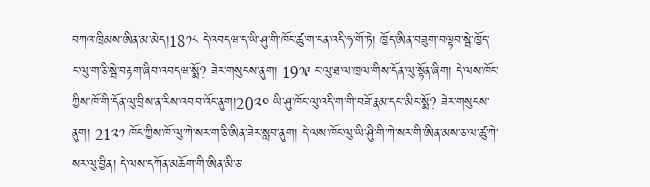བཀའ་ཁྲིམས་ཨིན་མ་མེད།18༡༨ དེ་འབདཝ་ད་ཡི་ཤུ་གི་ཁོང་ཚུ་ག་ངན་འདི་ཧ་གོ་ཏེ། ཁྱོད་ཨིན་བཟུག་བལྟབ་སྦེ་ཁྱོད་ ང་ལུ་ག་ཅི་སྦེ་བརྟག་ཞིབ་འབདཝ་སྨོ? ཟེར་གསུངས་ནུག། 19༡༩ ང་ལུ་ཐ་ལ་ཁྲལ་གིས་དོན་ལུ་སྟོན་ཞིག། དེ་ལས་ཁོང་ཀྱིས་ཁོ་གི་དོན་ལུ་བྲིས་ན་རིས་འབབ་འོང་ནུག།20༢༠ ཡི་ཤུ་ཁོང་ལུ་འདི་ག་གི་བཟོ་རྣམ་དང་་མིང་སྨོ? ཟེར་གསུངས་ནུག། 21༢༡ ཁོང་ཀྱིས་ཁོ་ལུ་ཀེ་སར་ག་ཅི་ཨིན་ཟེར་སླབ་ནུག། དེ་ལས་ཁོང་ལུ་ཡི་ཤིུ་གི་ཀེ་སར་གི་ཨིན་མས་ཅ་ལ་ཚུ་ཀེ་སར་ལུ་བྱིན། དེ་ལས་དཀོན་མཆོག་གི་ཨིན་མི་ཅ་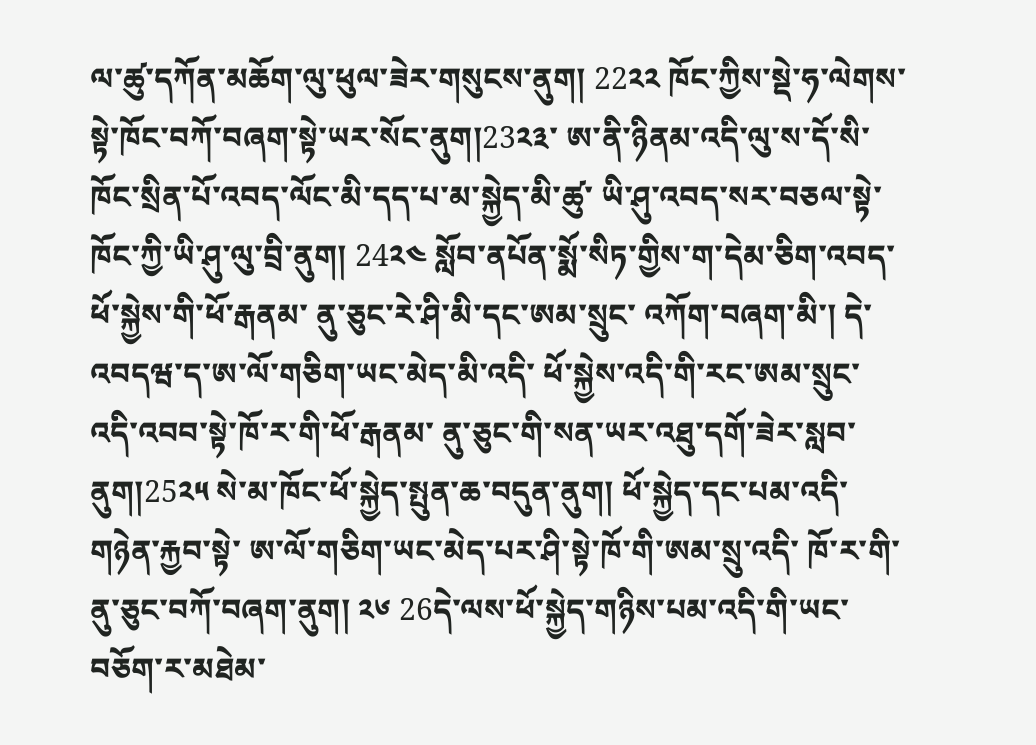ལ་ཚུ་དཀོན་མཆོག་ལུ་ཕུལ་ཟེར་གསུངས་ནུག། 22༢༢ ཁོང་ཀྱིས་སྡེ་ཧ་ལེགས་སྟེ་ཁོང་བཀོ་བཞག་སྟེ་ཡར་སོང་ནུག།23༢༣་ ཨ་ནི་ཉིནམ་འདི་ལུ་ས་དོ་སི་ ཁོང་སྲིན་པོ་འབད་ལོང་མི་དད་པ་མ་སྐྱེད་མི་ཚུ་ ཡི་ཤུ་འབད་སར་བཅལ་སྟེ་ཁོང་ཀྱི་ཡི་ཤུ་ལུ་བྲི་ནུག། 24༢༤ སློབ་ནཔོན་སྨོ་སིཏ་གྱིས་ག་དེམ་ཅིག་འབད་ཕོ་སྐྱེས་གི་ཕོ་རྒནམ་ ནུ་ཅུང་རེ་ཤི་མི་དང་ཨམ་སྲུང་ འཀོག་བཞག་མི་། དེ་འབདཝ་ད་ཨ་ལོ་གཅིག་ཡང་མེད་མི་འདི་ ཕོ་སྐྱེས་འདི་གི་རང་ཨམ་སྲུང་འདི་འབབ་སྟེ་ཁོ་ར་གི་ཕོ་རྒནམ་ ནུ་ཅུང་གི་སན་ཡར་འཐུ་དགོ་ཟེར་སླབ་ནུག།25༢༥ སེ་མ་ཁོང་ཕོ་སྐྱེད་སྤུན་ཆ་བདུན་ནུག། ཕོ་སྐྱེད་དང་པམ་འདི་གཉེན་རྐྱབ་སྟེ་ ཨ་ལོ་གཅིག་ཡང་མེད་པར་ཤི་སྟེ་ཁོ་གི་ཨམ་སྲུ་འདི་ ཁོ་ར་གི་ནུ་ཅུང་བཀོ་བཞག་ནུག། ༢༦ 26དེ་ལས་ཕོ་སྐྱེད་གཉིས་པམ་འདི་གི་ཡང་བཅོག་ར་མཐེམ་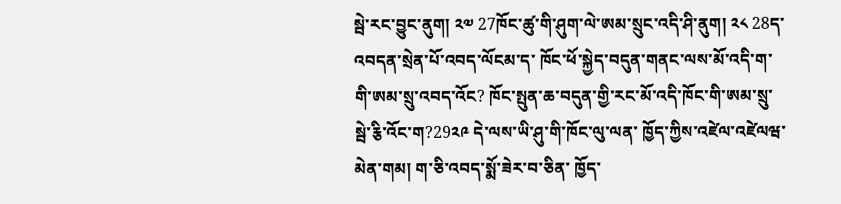སྦེ་རང་བྱུང་ནུག། ༢༧ 27ཁོང་ཚུ་གི་ཤུག་ལེ་ཨམ་སྲུང་འདི་ཤི་ནུག། ༢༨ 28ད་འབདན་སྲེན་པོ་འབད་ལོངམ་ད་ ཁོང་ཕོ་སྐྱེད་བདུན་གནང་ལས་མོ་འདི་ག་གི་ཨམ་སྲུ་འབད་འོང? ཁོང་སྤུན་ཆ་བདུན་གྱི་རང་མོ་འདི་ཁོང་གི་ཨམ་སྲུ་སྦེ་རྕི་འོང་ག?29༢༩ དེ་ལས་ཡི་ཤུ་གི་ཁོང་ལུ་ལན་ ཁྱོད་ཀྱིས་འཛེལ་འཛེལཝ་མེན་གམ། ག་ཅི་འབད་སྨོ་ཟེར་བ་ཅིན་ ཁྱོད་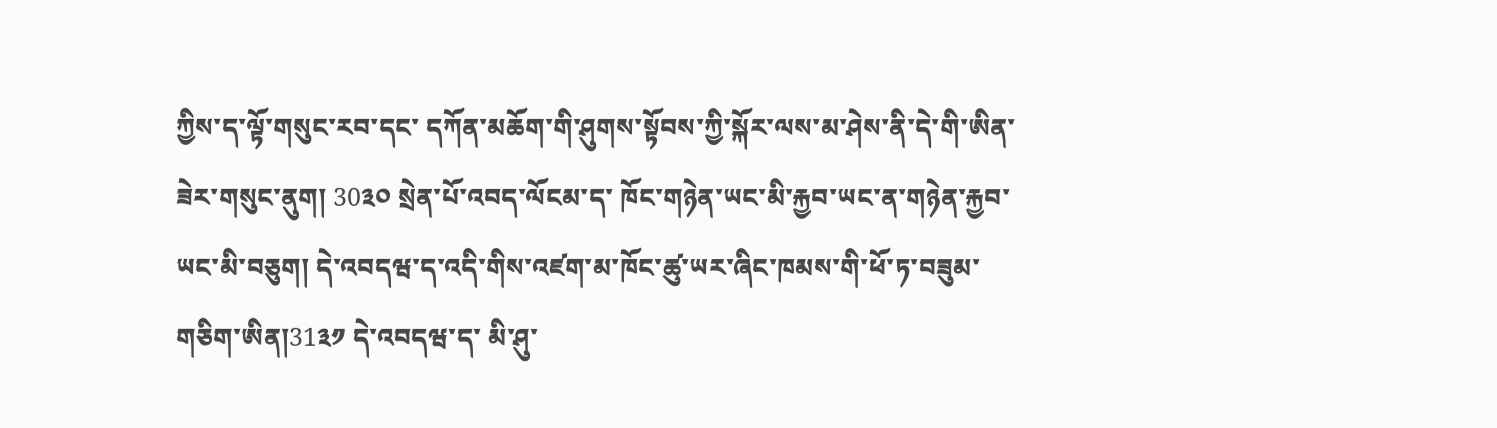ཀྱིས་ད་ལྟོ་གསུང་རབ་དང་ དཀོན་མཆོག་གི་ཤུགས་སྟོབས་ཀྱི་སྐོར་ལས་མ་ཤེས་ནི་དེ་གི་ཨིན་ཟེར་གསུང་ནུག། 30༣༠ སྲེན་པོ་འབད་ལོངམ་ད་ ཁོང་གཉེན་ཡང་མི་རྐྱབ་ཡང་ན་གཉེན་རྐྱབ་ཡང་མི་བཅུག། དེ་འབདཝ་ད་འདི་གིས་འཛག་མ་ཁོང་ཚུ་ཡར་ཞིང་ཁམས་གི་ཕོ་ཏ་བཟུམ་གཅིག་ཨིན།31༣༡ དེ་འབདཝ་ད་ མི་ཤུ་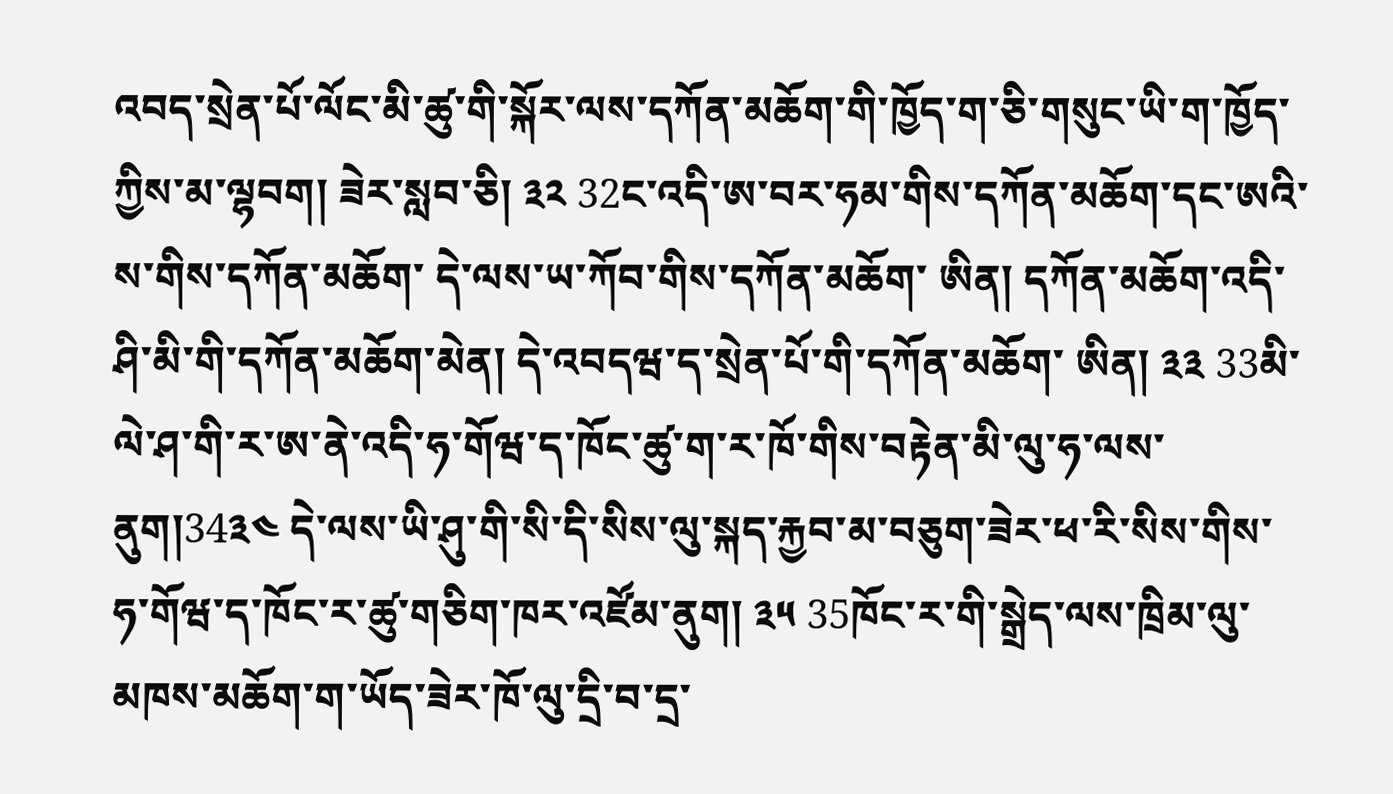འབད་སྲེན་པོ་ལོང་མི་ཚུ་གི་སྐོར་ལས་དཀོན་མཆོག་གི་ཁྱོད་ག་ཅི་གསུང་ཡི་ག་ཁྱོད་ཀྱིས་མ་ལྷབག། ཟེར་སླབ་ཅི། ༣༢ 32ང་འདི་ཨ་བར་ཧམ་གིས་དཀོན་མཆོག་དང་ཨའི་ས་གིས་དཀོན་མཆོག་ དེ་ལས་ཡ་ཀོབ་གིས་དཀོན་མཆོག་ ཨིན། དཀོན་མཆོག་འདི་ཤི་མི་གི་དཀོན་མཆོག་མེན། དེ་འབདཝ་ད་སྲེན་པོ་གི་དཀོན་མཆོག་ ཨིན། ༣༣ 33མི་ལེ་ཤ་གི་ར་ཨ་ནེ་འདི་ཧ་གོཝ་ད་ཁོང་ཚུ་ག་ར་ཁོ་གིས་བརྟེན་མི་ལུ་ཧ་ལས་ནུག།34༣༤ དེ་ལས་ཡི་ཤུ་གི་སི་དི་སིས་ལུ་སྐད་རྐྱབ་མ་བཅུག་ཟེར་ཕ་རི་སིས་གིས་ཧ་གོཝ་ད་ཁོང་ར་ཚུ་གཅིག་ཁར་འཛོམ་ནུག། ༣༥ 35ཁོང་ར་གི་སྒྲེད་ལས་ཁྲིམ་ལུ་མཁས་མཆོག་ག་ཡོད་ཟེར་ཁོ་ལུ་དྲི་བ་དྲ་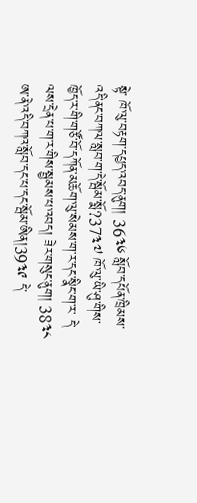སྟེ་ ཁོ་ལུ་བརྟག་དཔྱད་འབད་ནུག། 36༣༦ སློབ་དཔོན་ཁྲིམས་འདི་ནང་བཀལ་སླབ་ག་དེ་སྦོམ་སྨོ?37༣༧ ཁོ་ལུ་ཡི་ཤུ་གིས་ཁྱོད་ར་གི་གཙོ་བོ་དཀོན་མཆོག་ལུ་སེམས་ག་ར་དང་སྣིང་ག་ར་ དེ་ལས་དྲེན་པ་ག་ར་གིས་སྦྱམས་པ་འབད། ཟེར་གསུང་ནུག། 38༣༨ ཨ་ནེ་འདི་བཀའ་སློབ་དང་པ་དང་སྦོམ་ཨིན།39༣༩ དེ་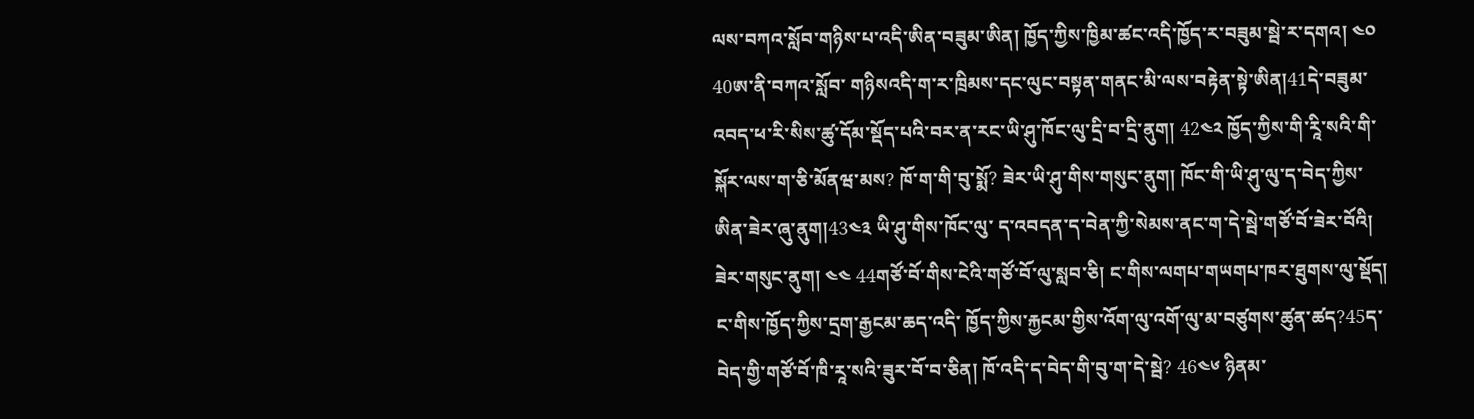ལས་བཀའ་སློབ་གཉིས་པ་འདི་ཨིན་བཟུམ་ཨིན། ཁྱོད་ཀྱིས་ཁྱིམ་ཚང་འདི་ཁྱོད་ར་བཟུམ་སྦེ་ར་དགའ། ༤༠ 40ཨ་ནི་བཀའ་སློབ་ གཉིསའདི་ག་ར་ཁྲིམས་དང་ལུང་བསྟན་གནང་མི་ལས་བརྟེན་སྟེ་ཨིན།41དེ་བཟུམ་འབད་ཕ་རི་སིས་ཚུ་དོམ་སྡོད་པའི་བར་ན་རང་ཡི་ཤུ་ཁོང་ལུ་དྲི་བ་དྲི་ནུག། 42༤༢ ཁྱོད་ཀྱིས་གི་རཱི་སའི་གི་སྐོར་ལས་ག་ཅི་མོནཝ་མས? ཁོ་ག་གི་བུ་སྨོ? ཟེར་ཡི་ཤུ་གིས་གསུང་ནུག། ཁོང་གི་ཡི་ཤུ་ལུ་ད་བེད་ཀྱིས་ཨིན་ཟེར་ཞུ་ནུག།43༤༣ ཡི་ཤུ་གིས་ཁོང་ལུ་ ད་འབདན་ད་བེན་ཀྱི་སེམས་ནང་ག་དེ་སྦེ་གཙོ་བོ་ཟེར་བོའི། ཟེར་གསུང་ནུག། ༤༤ 44གཙོ་བོ་གིས་ངེའི་གཙོ་བོ་ལུ་སླབ་ཅི། ང་གིས་ལགཔ་གཡགཔ་ཁར་ཐུགས་ལུ་སྡོད། ང་གིས་ཁྱོད་ཀྱིས་དྲག་རྒྱངམ་ཆད་འདི་ ཁྱོད་ཀྱིས་རྐྱངམ་གྱིས་འོག་ལུ་འགོ་ལུ་མ་བཙུགས་ཚུན་ཚད?45ད་བེད་གྱི་གཙོ་བོ་ཁི་རཱ་སའི་ཟུར་བོ་བ་ཅིན། ཁོ་འདི་ད་བེད་གི་བུ་ག་དེ་སྦེ? 46༤༦ ཉིནམ་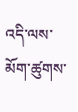འདི་ལས་མོག་ཚུགས་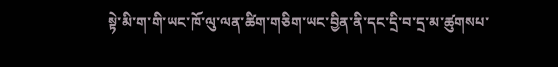སྟེ་མི་ག་གི་ཡང་ཁོ་ལུ་ལན་ཚིག་གཅིག་ཡང་བྱིན་ནི་དང་དྲི་བ་དྲ་མ་ཚུགསཔ་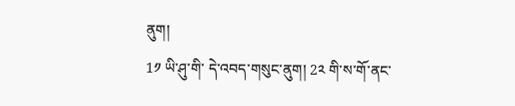ནུག།
1༡ ཡི་ཤུ་གི་ དེ་འབད་གསུང་ནུག། 2༢ གི་ས་གོ་ནང་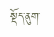སྡོད་ནུག་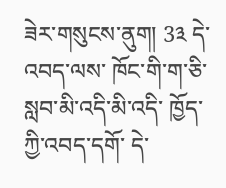ཟེར་གསུངས་ནུག། 3༣ དེ་འབད་ལས་ ཁོང་གི་ག་ཅི་སླབ་མི་འདི་མི་འདི་ ཁྱོད་ཀྱི་འབད་དགོ་ དེ་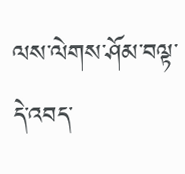ལས་ལེགས་ཤོམ་བལྟ་ དེ་འབད་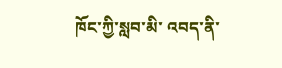ཁོང་ཀྱི་སླབ་མི་ འབད་ནི་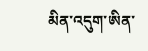མིན་འདུག་ཨིན་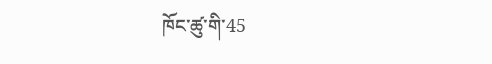ཁོང་ཚུ་གི་45